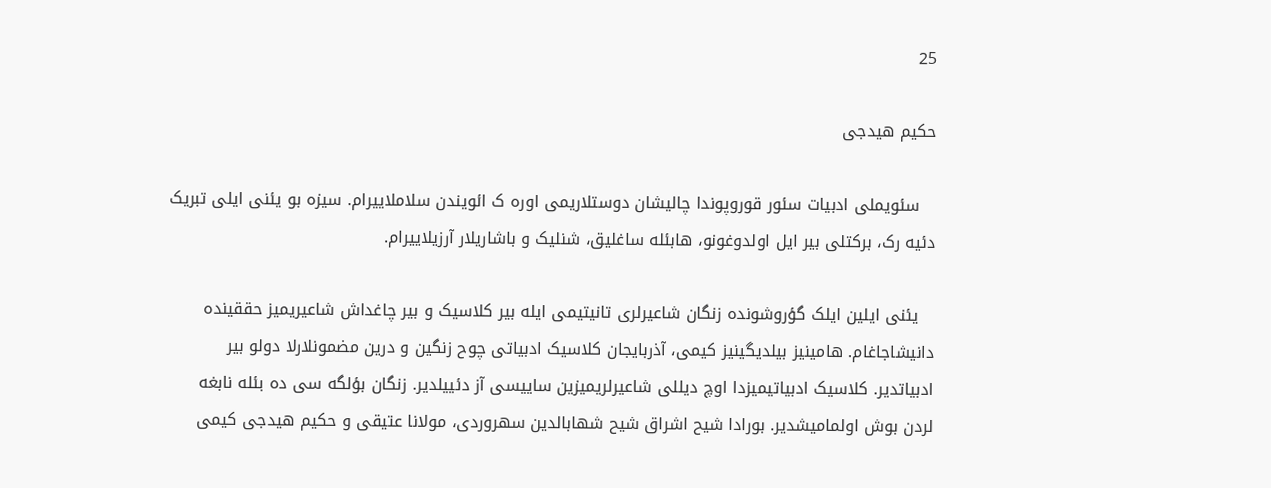25

حکیم هیدجی

   سئویملی ادبیات سئور قوروپوندا چالیشان دوستلاریمی اوره ک ائویندن سلاملاییرام. سیزه بو یئنی ایلی تبریک دئیه رک، برکتلی بیر ایل اولدوغونو، هابئله ساغلیق، شنلیک و باشاریلار آرزیلاییرام.

   یئنی ایلین ایلک گؤروشونده زنگان شاعیرلری تانیتیمی ایله بیر کلاسیک و بیر چاغداش شاعیریمیز حققینده دانیشاجاغام. هامینیز بیلدیگینیز کیمی، آذربایجان کلاسیک ادبیاتی چوح زنگین و درین مضمونلارلا دولو بیر ادبیاتدیر. کلاسیک ادبیاتیمیزدا اوچ دیللی شاعیرلریمیزین ساییسی آز دئییلدیر. زنگان بؤلگه سی ده بئله نابغه لردن بوش اولمامیشدیر. بورادا شیح اشراق شیح شهابالدین سهروردی، مولانا عتیقی و حکیم هیدجی کیمی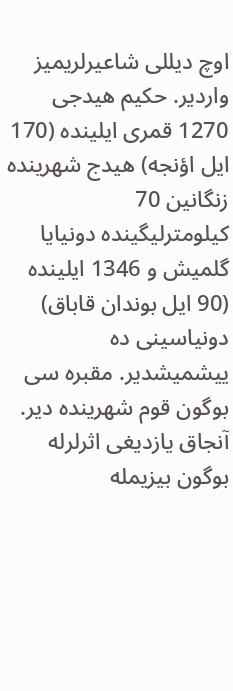اوچ دیللی شاعیرلریمیز واردیر. حکیم هیدجی 1270 قمری ایلینده (170 ایل اؤنجه) هیدج شهرینده زنگانین 70 کیلومترلیگینده دونیایا گلمیش و 1346 ایلینده (90 ایل بوندان قاباق) دونیاسینی ده ییشمیشدیر. مقبره سی بوگون قوم شهرینده دیر. آنجاق یازدیغی اثرلرله بوگون بیزیمله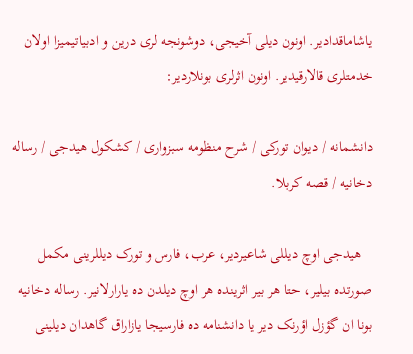یاشاماقدادیر. اونون دیلی آخیجی، دوشونجه لری درین و ادبیاتیمیزا اولان خدمتلری قالارقیدیر. اونون اثرلری بونلاردیر:

دانشمانه / دیوان تورکی / شرح منظومه سبزواری / کشکول هیدجی / رساله دخانیه / قصه کربلا.

   هیدجی اوچ دیللی شاعیردیر، عرب، فارس و تورک دیللرینی مکمل صورتده بیلیر، حتا هر بیر اثرینده هر اوچ دیلدن ده یارارلانیر. رساله دخانیه بونا ان گؤزل اؤرنک دیر یا دانشنامه ده فارسیجا یازاراق گاهدان دیلینی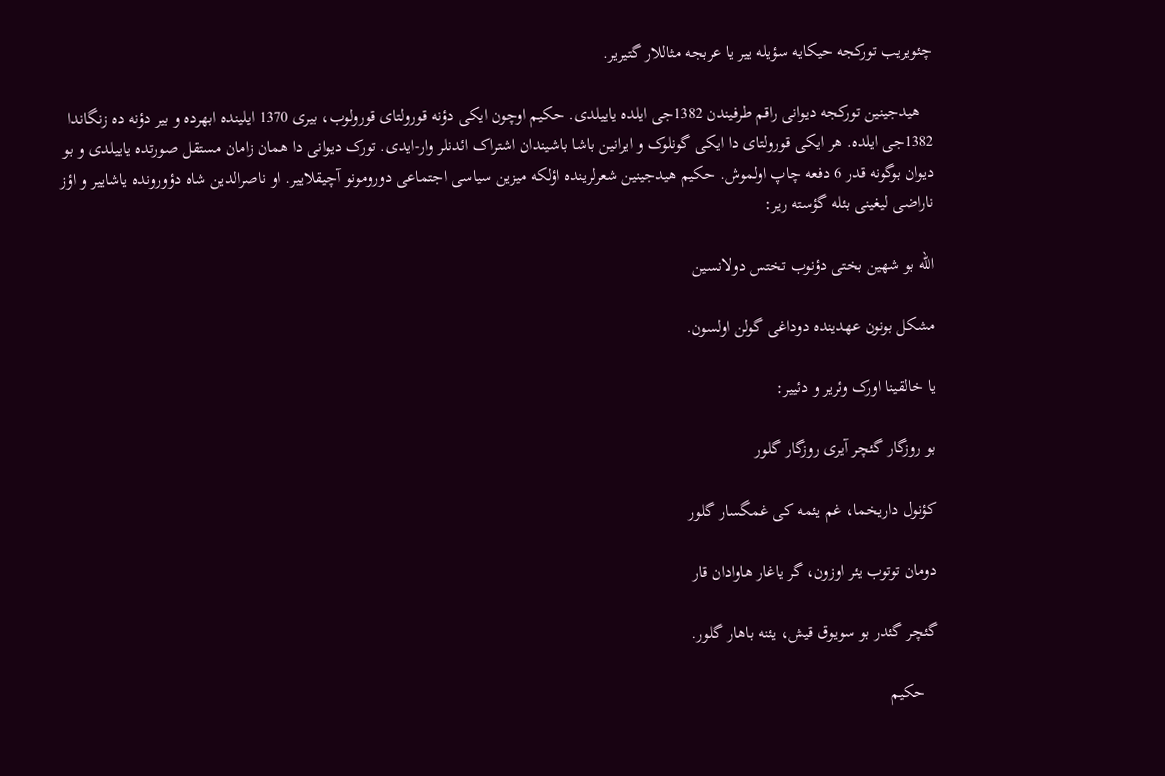چئویریب تورکجه حیکایه سؤیله ییر یا عربجه مثاللار گتیریر.

   هیدجینین تورکجه دیوانی راقم طرفیندن 1382جی ایلده یاییلدی. حکیم اوچون ایکی دؤنه قورولتای قورولوب، بیری 1370 ایلینده ابهرده و بیر دؤنه ده زنگاندا 1382جی ایلده. هر ایکی قورولتای دا ایکی گونلوک و ایرانین باشا باشیندان اشتراک ائدنلر وار-ایدی. تورک دیوانی دا همان زامان مستقل صورتده یاییلدی و بو دیوان بوگونه قدر 6 دفعه چاپ اولموش. حکیم هیدجینین شعرلرینده اؤلکه میزین سیاسی اجتماعی دورومونو آچیقلاییر. او ناصرالدین شاه دؤورونده یاشاییر و اؤز ناراضی لیغینی بئله گؤسته ریر:

الله بو شهین بختی دؤنوب تختس دولانسین

مشکل بونون عهدینده دوداغی گولن اولسون.

یا خالقینا اورک وئریر و دئییر:

بو روزگار گئچر آیری روزگار گلور

کؤنول داریخما، غم یئمه کی غمگسار گلور

دومان توتوب یئر اوزون، گر یاغار هاوادان قار

گئچر گئدر بو سویوق قیش، یئنه باهار گلور.

   حکیم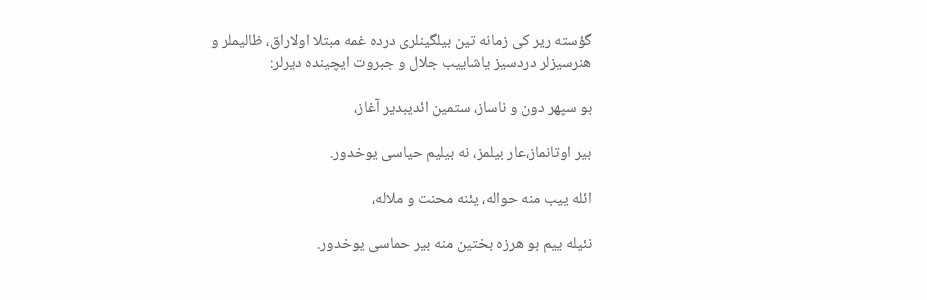گؤسته ریر کی زمانه تین بیلگینلری درده غمه مبتلا اولاراق، ظالیملر و هنرسیزلر دردسیز یاشاییب جلال و جبروت ایچینده دیرلر:

بو سپهر دون و ناساز، ستمین ائدیبدیر آغاز،

بیر اوتانماز،عار بیلمز، نه بیلیم حیاسی یوخدور.

ائله ییب منه حواله، یئنه محنت و ملاله،

نئیله ییم بو هرزه بختین منه بیر حماسی یوخدور.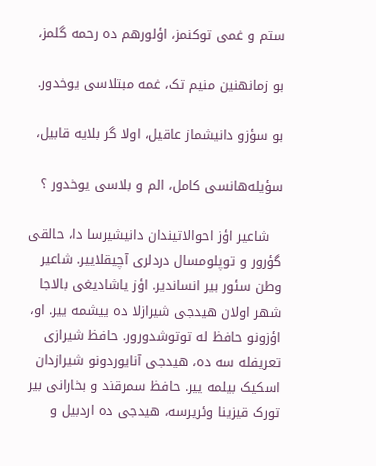ستم و غمی توکنمز، اؤلورهم ده رحمه گلمز،

بو زمانهنین منیم تک، غمه مبتلاسی یوخدور.

بو سؤزو دانیشماز عاقیل، اولا گر بلایه قابیل،

سؤیله‌هانسی کامل، الم و بلاسی یوخدور ؟

   شاعیر اؤز احوالاتیندان دانیشیرسا دا، حالقی گؤرور و توپلومسال دردلری آچیقلاییر. شاعیر وطن سئور بیر انساندیر. اؤز یاشادیغی بالاجا شهر اولان هیدجی شیرازلا ده ییشمه ییر. او، اؤزونو حافظ له توتوشدورور. حافظ شیرازی تعریفله سه ده، هیدجی آنایوردونو شیرازدان اسکیک بیلمه ییر. حافظ سمرقند و بخارانی بیر تورک قیزینا وئریرسه، هیدجی ده اردبیل و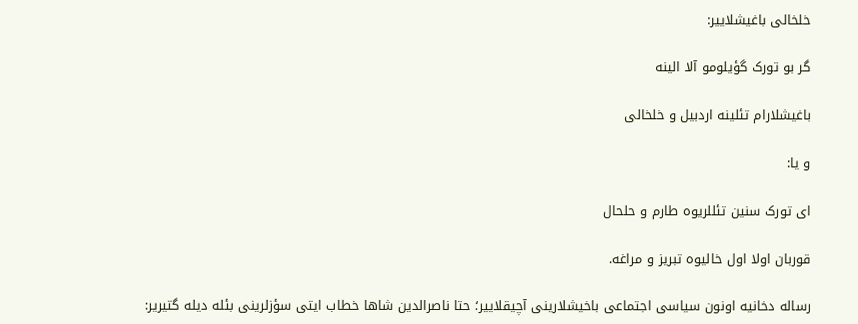خلخالی باغیشلاییر:

گر بو تورک گؤیلومو آلا الینه

باغیشلارام تئلینه اردبیل و خلخالی

و یا:

ای تورک سنین تئللریوه طارم و حلحال

قوربان اولا اول خالیوه تبریز و مراغه.

رساله دخانیه اونون سیاسی اجتماعی باخیشلارینی آچیقلاییر؛ حتا ناصرالدین شاها خطاب ایتی سؤزلرینی بئله دیله گتیریر: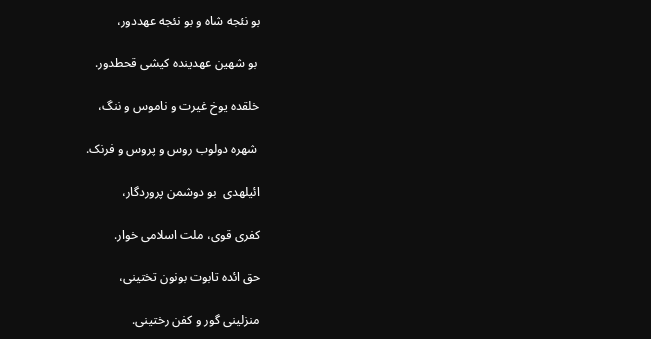بو نئجه شاه و بو نئجه عهددور،

 بو شهین عهدینده کیشی قحطدور.

خلقده یوخ غیرت و ناموس و ننگ،

 شهره دولوب روس و پروس و فرنک.

ائیلهدی  بو دوشمن پروردگار،

کفری قوی، ملت اسلامی خوار.

حق ائده تابوت بونون تختینی،

منزلینی گور و کفن رختینی.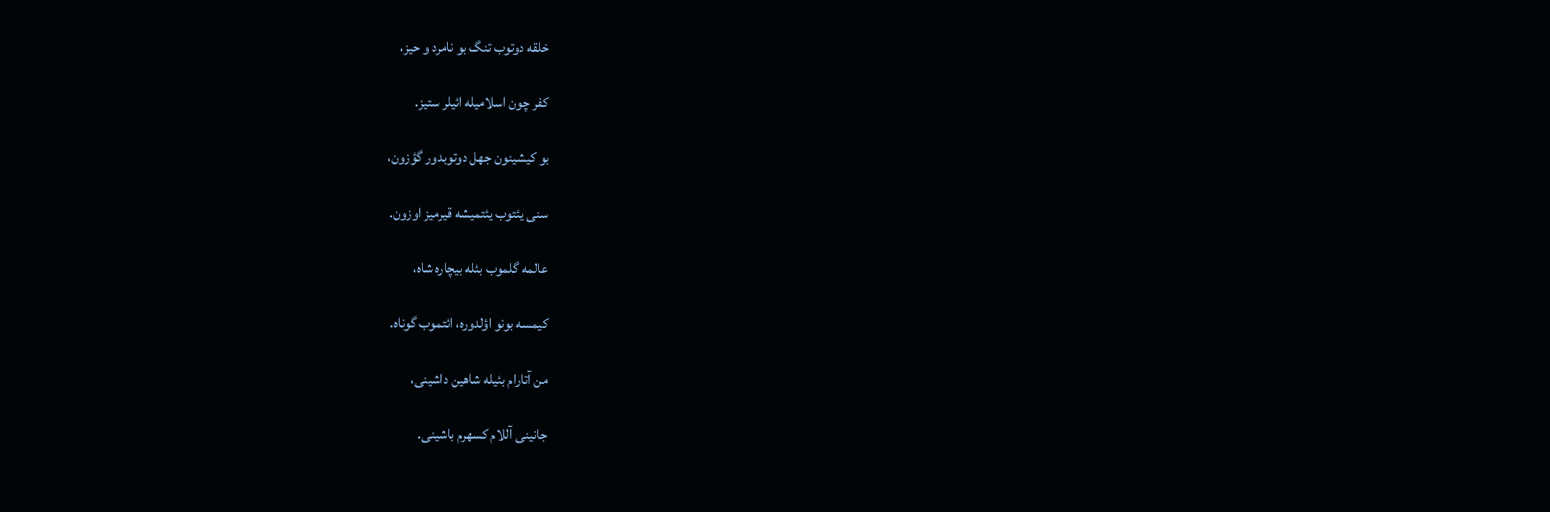خلقه دوتوب تنگ بو نامرد و حیز،

کفر چون اسلامیله ائیلر ستیز.

بو کیشینون جهل دوتوبدور گؤزون،

سنی یئتوب یئتمیشه قیرمیز اوزون.

عالمه گلموب بئله بیچاره شاه،

کیمسه بونو اؤلدوره، ائتموب گوناه.

من آتارام بئیله شاهین داشینی،

جانینی آللام کسهرم باشینی.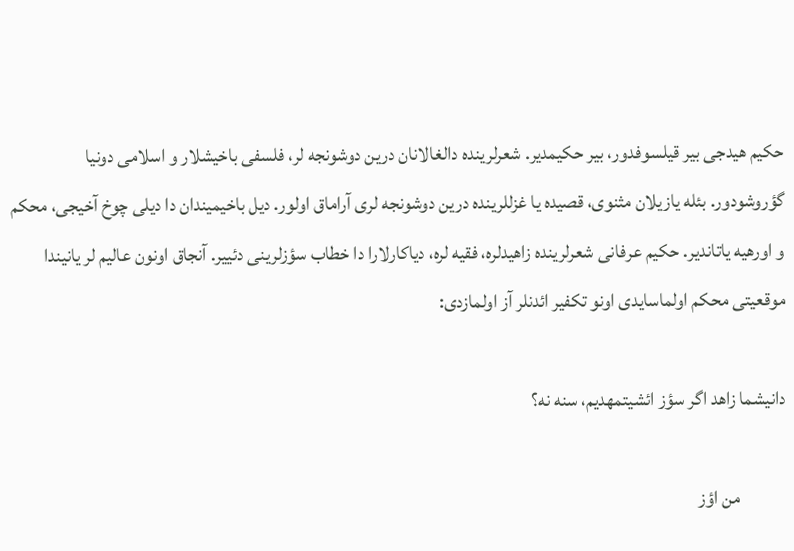حکیم هیدجی بیر قیلسوفدور، بیر حکیمدیر. شعرلرینده دالغالانان درین دوشونجه لر، فلسفی باخیشلار و اسلامی دونیا گؤروشودور. بئله یازیلان مثنوی، قصیده یا غزللرینده درین دوشونجه لری آراماق اولور. دیل باخیمیندان دا دیلی چوخ آخیجی، محکم و اورهیه یاتاندیر. حکیم عرفانی شعرلرینده زاهیدلره، فقیه لره، دیاکارلارا دا خطاب سؤزلرینی دئییر. آنجاق اونون عالیم لر یانیندا موقعیتی محکم اولماسایدی اونو تکفیر ائدنلر آز اولمازدی:

دانيشما زاهد اگر سؤز ائشيتمهديم، سنه نه؟

            من اؤز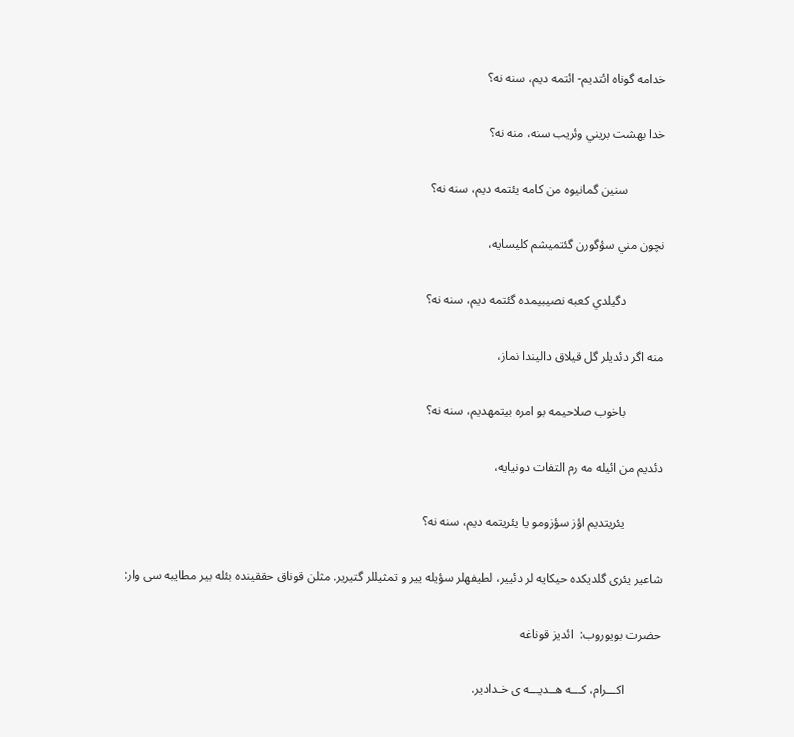خدامه گوناه ائتديم- ائتمه ديم، سنه نه؟

خدا بهشت بريني وئریب سنه، منه نه؟

            سنين گمانيوه من کامه يئتمه ديم، سنه نه؟

نچون مني سؤگورن گئتميشم کليسايه،

            دگيلدي کعبه نصيبيمده گئتمه ديم، سنه نه؟

منه اگر دئديلر گل قيلاق داليندا نماز،

            باخوب صلاحيمه بو امره بيتمهديم، سنه نه؟

دئديم من ائيله مه رم التفات دونيايه،

            يئريتديم اؤز سؤزومو يا يئريتمه ديم، سنه نه؟

شاعیر یئری گلدیکده حیکایه لر دئییر، لطیفهلر سؤیله ییر و تمثیللر گتیریر. مثلن قوناق حققینده بئله بیر مطایبه سی وار:

حضرت بويوروب:  ائدیز قوناغه

            اکـــرام، کـــه هــديـــه ی خـدادیر.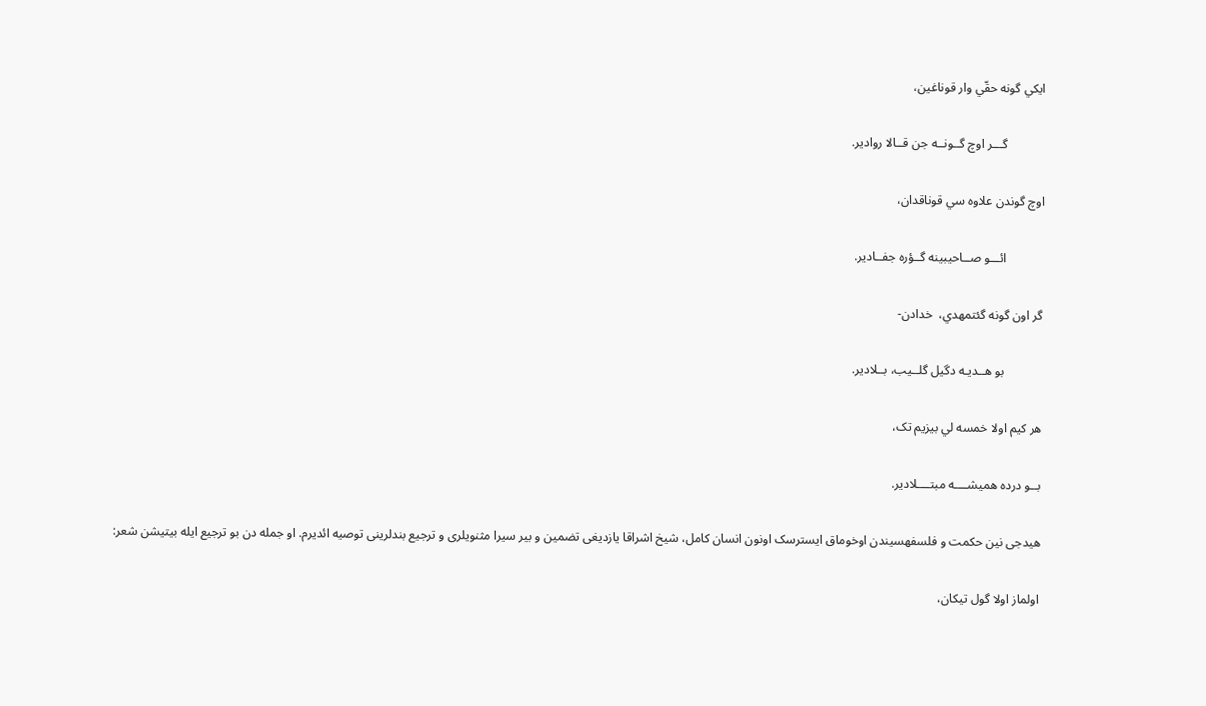ايکي گونه حقّي وار قوناغین،

            گـــر اوچ گــونــه جن قــالا روادیر.

اوچ گوندن علاوه سي قوناقدان،

            ائـــو صــاحيبينه گــؤره جفــادیر.

گر اون گونه گئتمهدي،  خدادن-

            بو هــديـه دگيل گلــیب، بــلادیر.

هر کيم اولا خمسه لي بيزيم تک،

بــو درده هميشــــه مبتــــلادیر.

هیدجی نین حکمت و فلسفهسیندن اوخوماق ایسترسک اونون انسان کامل، شیخ اشراقا یازدیغی تضمین و بیر سیرا مثنویلری و ترجیع بندلرینی توصیه ائدیرم. او جمله دن بو ترجیع ایله بیتیشن شعر:

اولماز اولا گول تیکان،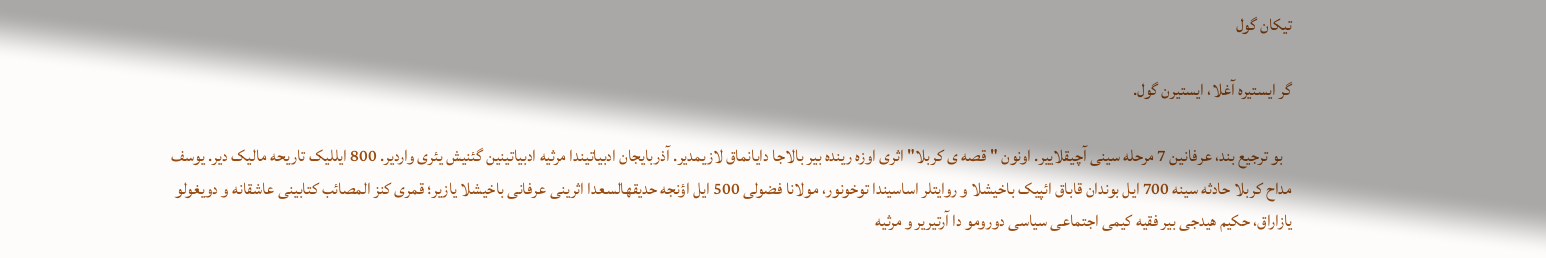تیکان گول

گر ایستیره آغلا، ایستیرن گول.

   بو ترجیع بند، عرفانین 7 مرحله سینی آچیقلاییر. اونون "قصه ی کربلا" اثری اوزه رینده بیر بالاجا دایانماق لازیمدیر. آذربایجان ادبیاتیندا مرثیه ادبیاتینین گئنیش یئری واردیر. 800 ایللیک تاریحه مالیک دیر. یوسف مداح کربلا حادثه سینه 700 ایل بوندان قاباق ائپیک باخیشلا و روایتلر اساسیندا توخونور، مولانا فضولی 500 ایل اؤنجه حدیقهالسعدا اثرینی عرفانی باخیشلا یازیر؛ قمری کنز المصائب کتابینی عاشقانه و دویغولو یازاراق، حکیم هیدجی بیر فقیه کیمی اجتماعی سیاسی دورومو دا آرتیریر و مرثیه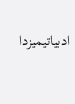ادبیاتیمیزدا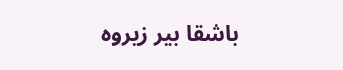باشقا بیر زیروه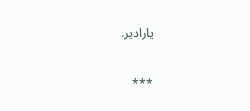یارادیر.

***